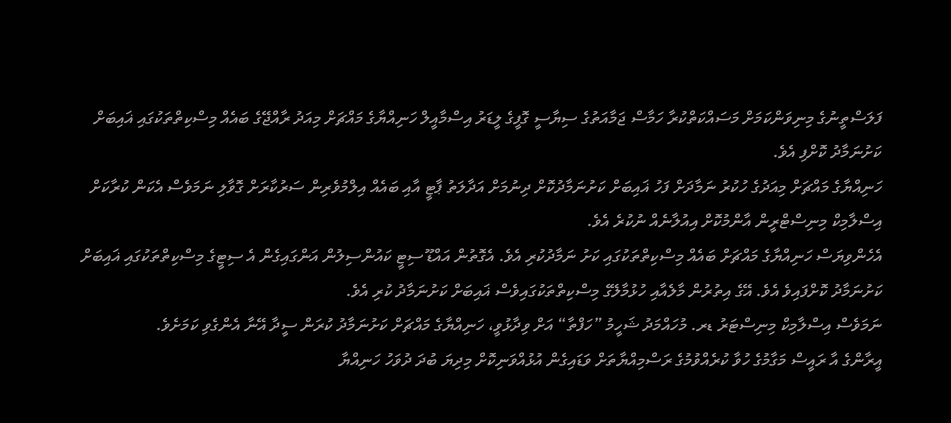ފަލަސްތީނުގެ މިނިވަންކަމަށް މަސައްކަތްކުރާ ހަމާސް ޖަމާއަތުގެ ސިޔާސީ ގޮފީގެ ލީޑަރު އިސްމާއީލް ހަނިއްޔާގެ މައްޗަށް މިއަދު ރާއްޖޭގެ ބައެއް މިސްކިތްތަކުގައި ޣައިބަށް ކަށުނަމާދު ކޮށްފި އެވެ.
ހަނިއްޔާގެ މައްޗަށް މިއަދުގެ ހުކުރު ނަމާދަށް ފަހު ޣައިބަށް ކަށުނަމާދުކޮށް ދިނުމަށް އަދާލަތު ޕާޓީ އާއި ބައެއް އިލްމުވެރިން ސަރުކާރަށް ގޮވާލި ނަމަވެސް އެކަން ކުރާކަށް އިސްލާމިކް މިނިސްޓްރީން އާންމުކޮށް އިއުލާނެއް ނުކުރެ އެވެ.
އެހެންވިޔަސް ހަނިއްޔާގެ މައްޗަށް ބައެއް މިސްކިތްތަކުގައި ކަށު ނަމާދުކުރި އެވެ. އެގޮތުން އައްޑޫ ސިޓީ ކައުންސިލުން އަންގައިގެން އެ ސިޓީގެ މިސްކިތްތަކުގައި ޣައިބަށް ކަށުނަމާދު ކޮށްފައިވެ އެވެ. އޭގެ އިތުރުން މާލެއާއި ހުޅުމާލޭގެ މިސްކިތްތަކުގައިވެސް ޣައިބަށް ކަށުނަމާދު ކުރި އެވެ.
ނަމަވެސް އިސްލާމިކް މިނިސްޓަރު ޑރ. މުހައްމަދު ޝަހީމު ”ހަފްތާ“ އަށް ވިދާޅުވީ، ހަނިއްޔާގެ މައްޗަށް ކަށުނަމާދު ކުރަން ސީދާ އޭނާ އެންގެވި ކަމަށެވެ.
އީރާންގެ އާ ރައީސް މަގާމުގެ ހުވާ ކުރެއްވުމުގެ ރަސްމިއްޔާތަށް ވަޑައިގެން އުޅުއްވަނިކޮށް މިދިޔަ ބުދަ ދުވަހު ހަނިއްޔާ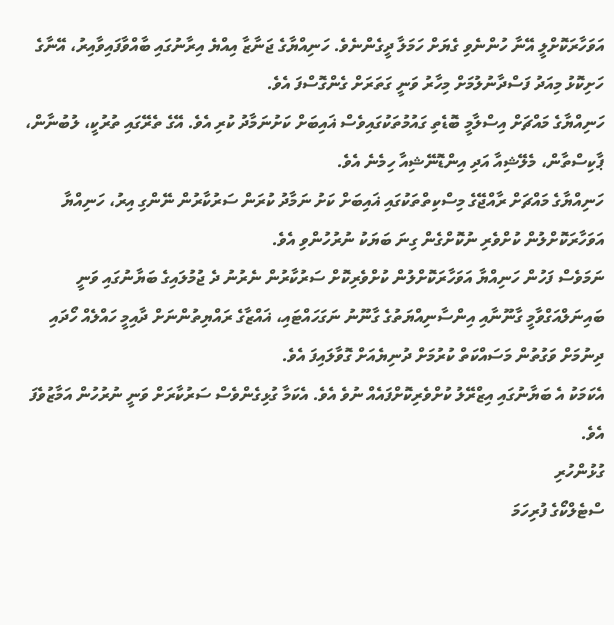އަވަހާރަކޮށްލީ އޭނާ ހުންނެވި ގެޔަށް ހަމަލާ ދީގެންނެވެ. ހަނިއްޔާގެ ޖަނާޒާ އިއްޔެ އިރާނުގައި ބާއްވާފައިވާއިރު، އޭނާގެ ހަށިކޮޅު މިއަދު ފަސްދާނުލުމަށް މިހާރު ވަނީ ގަތަރަށް ގެންގޮސްފަ އެވެ.
ހަނިއްޔާގެ މައްޗަށް އިސްލާމީ ބޮޑެތި ގައުމުތަކުގައިވެސް ޣައިބަށް ކަށުނަމާދު ކުރި އެވެ. އޭގެ ތެރޭގައި ތުރުކީ، ލުބުނާން، ޕާކިސްތާން، މެލޭޝިއާ އަދި އިންޑޮނޭޝިއާ ހިމެނެ އެވެ.
ހަނިއްޔާގެ މައްޗަށް ރާއްޖޭގެ މިސްކިތްތަކުގައި ޣައިބަށް ކަށު ނަމާދު ކުރަން ސަރުކާރުން ނޭންގި އިރު، ހަނިއްޔާ އަވަހާރަކޮށްލުން ކުށްވެރި ނުކޮށްގެން ގިނަ ބަޔަކު ނުރުހުންވި އެވެ.
ނަމަވެސް ފަހުން ހަނިއްޔާ އަވަހާރަކޮށްލުން ކުށްވެރިކޮށް ސަރުކާރުން ނެރުނު ދެ ޖުމުލައިގެ ބަޔާނުގައި ވަނީ ބައިނަލްއަގްވާމީ ގާނޫނާއި އިންސާނިއްޔަތުގެ ގާނޫނު ނަގަހައްޓައި، ޣައްޒާގެ ރައްޔިތުންނަށް ދާއިމީ ހައްލެއް ހޯދައި ދިނުމަށް ވަގުތުން މަސައްކަތް ކުރުމަށް ދުނިޔެއަށް ގޮވާލައިފަ އެވެ.
އެކަމަކު އެ ބަޔާނުގައި އިޒްރޭލު ކުށްވެރިކޮށްފައެއް ނުވެ އެވެ. އެކަމާ ގުޅިގެންވެސް ސަރުކާރަށް ވަނީ ނުރުހުން އަމާޒުވެފަ އެވެ.
ގުޅުންހުރި
ސްޓެލްކޯގެ ފުރިހަމަ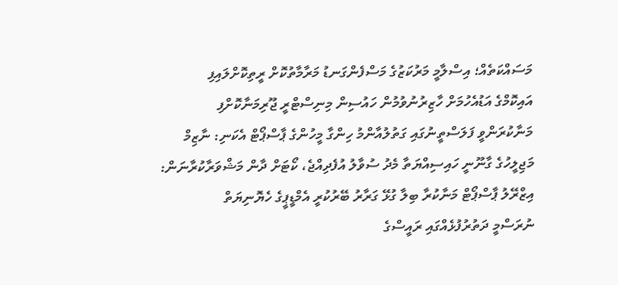މަސައްކަތެއް؛ އިސްލާމީ މަރުކަޒުގެ މަސްފެންގަނޑު މަރާމާތުކޮށް ރީތިކޮށްލައިފި
އައިކޮމްގެ އަޑުއެހުމަށް ހާޒިރުނުވުމުން ހައުސިން މިނިސްޓްރީ ޖޫރިމަނާކޮށްފި
މަނާކުރަންވީ ފަލަސްތީނުގައި ގަތުލުއާންމު ހިންގާ މީހުންގެ ޕާސްޕޯޓް އެކަނި: ނާޒިމް
މަޖިލީހުގެ ގާނޫނީ ހައިސިއްޔަތާ މެދު ސުވާލު އުފެދިއްޖެ، ކޯޓަށް ދާން މަޝްވަރާކުރާނަން:
އިޒްރޭލު ޕާސްޕޯޓް މަނާކުރާ ބިލާ ގުޅޭ ގަރާރު ބޭރުކުރީ އެމްޑީޕީގެ ހެޔޮނިޔަތް
ނުރަސްމީ ދަތުރުފުޅެއްގައި ރައީސްގެ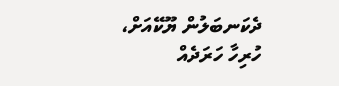ދެކަނބަލުން ޔޫކޭއަށް، ހުރިހާ ހަރަދެއް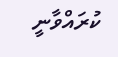ކުރައްވާނީ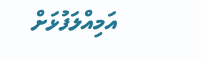އަމިއްލަފުޅަށް